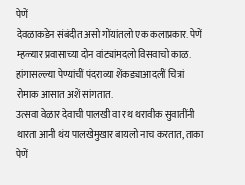पेणें
देवळाकडेन संबंदीत असो गोंयांतलो एक कलाप्रकार. पेणें म्हळ्यार प्रवासाच्या दोन वांट्यांमदलो विसवाचो काळ. हांगासल्ल्या पेण्यांचीं पंदराव्या शेंकड्याआदलीं चित्रां रोमाक आसात अशें सांगतात.
उत्सवा वेळार देवाची पालखी वा रथ थरावीक सुवातींनी थारता आनी थंय पालखेमुखार बायलो नाच करतात, ताका पेणें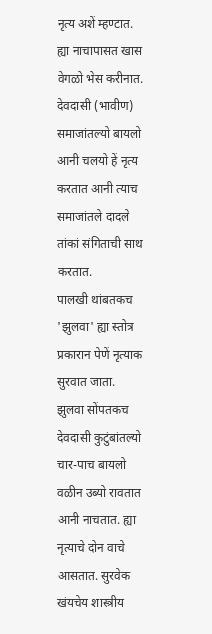नृत्य अशें म्हण्टात. ह्या नाचापासत खास वेगळो भेस करीनात.
देवदासी (भावीण) समाजांतल्यो बायलो आनी चलयो हें नृत्य करतात आनी त्याच समाजांतले दादले तांकां संगिताची साथ करतात.
पालखी थांबतकच 'झुलवा' ह्या स्तोत्र प्रकारान पेणें नृत्याक सुरवात जाता. झुलवा सोंपतकच देवदासी कुटुंबांतल्यो चार-पाच बायलो वळीन उब्यो रावतात आनी नाचतात. ह्या नृत्याचे दोन वाचे आसतात. सुरवेक खंयचेय शास्त्रीय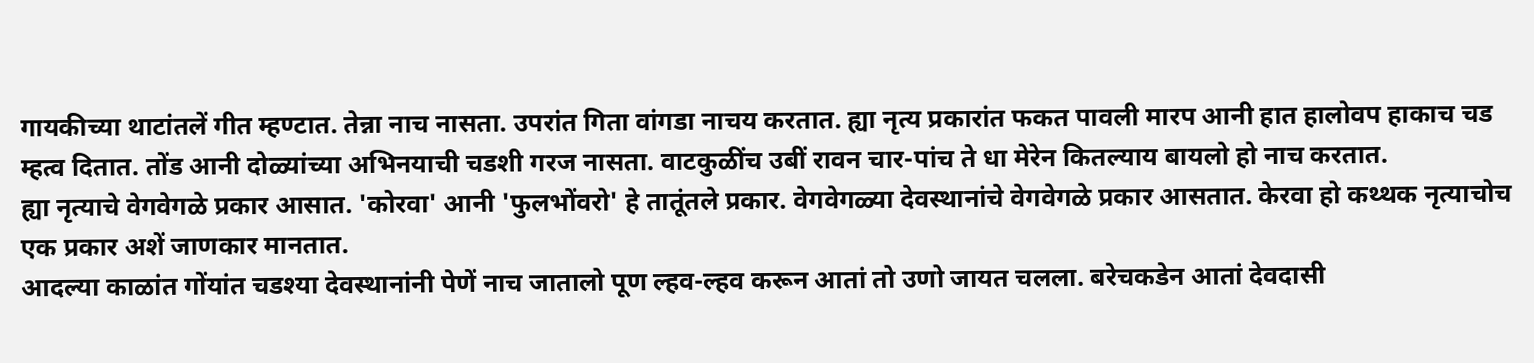गायकीच्या थाटांतलें गीत म्हण्टात. तेन्ना नाच नासता. उपरांत गिता वांगडा नाचय करतात. ह्या नृत्य प्रकारांत फकत पावली मारप आनी हात हालोवप हाकाच चड म्हत्व दितात. तोंड आनी दोळ्यांच्या अभिनयाची चडशी गरज नासता. वाटकुळींच उबीं रावन चार-पांच ते धा मेरेन कितल्याय बायलो हो नाच करतात.
ह्या नृत्याचे वेगवेगळे प्रकार आसात. 'कोरवा' आनी 'फुलभोंवरो' हे तातूंतले प्रकार. वेगवेगळ्या देवस्थानांचे वेगवेगळे प्रकार आसतात. केरवा हो कथ्थक नृत्याचोच एक प्रकार अशें जाणकार मानतात.
आदल्या काळांत गोंयांत चडश्या देवस्थानांनी पेणें नाच जातालो पूण ल्हव-ल्हव करून आतां तो उणो जायत चलला. बरेचकडेन आतां देवदासी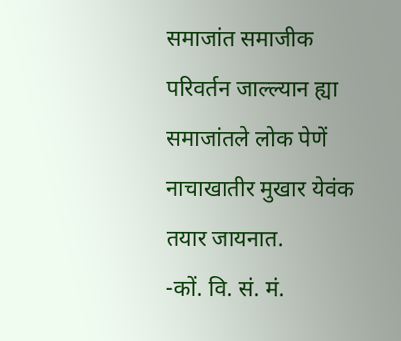समाजांत समाजीक परिवर्तन जाल्ल्यान ह्या समाजांतले लोक पेणें नाचाखातीर मुखार येवंक तयार जायनात.
-कों. वि. सं. मं.